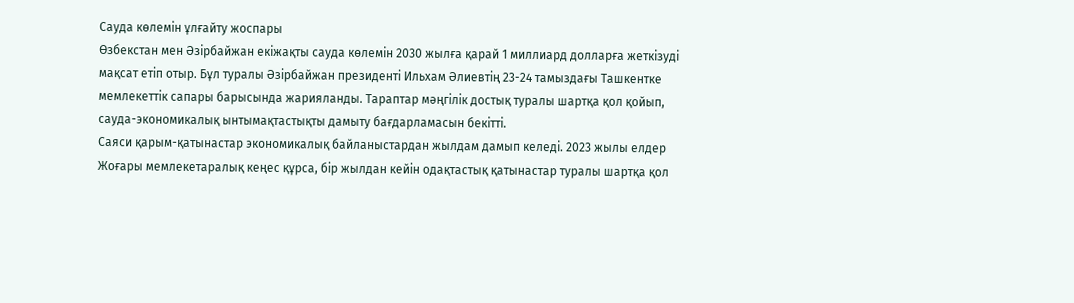Сауда көлемін ұлғайту жоспары
Өзбекстан мен Әзірбайжан екіжақты сауда көлемін 2030 жылға қарай 1 миллиард долларға жеткізуді мақсат етіп отыр. Бұл туралы Әзірбайжан президенті Ильхам Әлиевтің 23-24 тамыздағы Ташкентке мемлекеттік сапары барысында жарияланды. Тараптар мәңгілік достық туралы шартқа қол қойып, сауда-экономикалық ынтымақтастықты дамыту бағдарламасын бекітті.
Саяси қарым-қатынастар экономикалық байланыстардан жылдам дамып келеді. 2023 жылы елдер Жоғары мемлекетаралық кеңес құрса, бір жылдан кейін одақтастық қатынастар туралы шартқа қол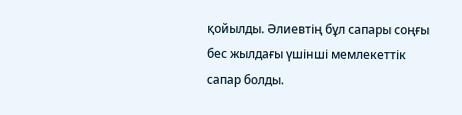қойылды. Әлиевтің бұл сапары соңғы бес жылдағы үшінші мемлекеттік сапар болды.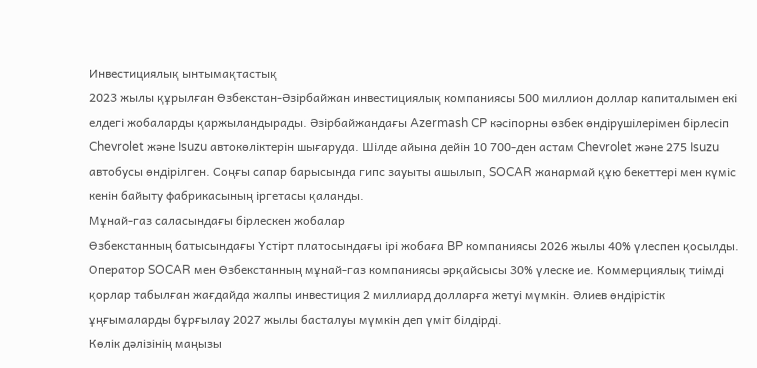Инвестициялық ынтымақтастық
2023 жылы құрылған Өзбекстан-Әзірбайжан инвестициялық компаниясы 500 миллион доллар капиталымен екі елдегі жобаларды қаржыландырады. Әзірбайжандағы Azermash CP кәсіпорны өзбек өндірушілерімен бірлесіп Chevrolet және Isuzu автокөліктерін шығаруда. Шілде айына дейін 10 700-ден астам Chevrolet және 275 Isuzu автобусы өндірілген. Соңғы сапар барысында гипс зауыты ашылып, SOCAR жанармай құю бекеттері мен күміс кенін байыту фабрикасының іргетасы қаланды.
Мұнай-газ саласындағы бірлескен жобалар
Өзбекстанның батысындағы Үстірт платосындағы ірі жобаға BP компаниясы 2026 жылы 40% үлеспен қосылды. Оператор SOCAR мен Өзбекстанның мұнай-газ компаниясы әрқайсысы 30% үлеске ие. Коммерциялық тиімді қорлар табылған жағдайда жалпы инвестиция 2 миллиард долларға жетуі мүмкін. Әлиев өндірістік ұңғымаларды бұрғылау 2027 жылы басталуы мүмкін деп үміт білдірді.
Көлік дәлізінің маңызы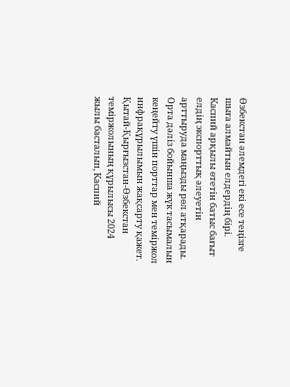Өзбекстан әлемдегі екі есе теңізге шыға алмайтын елдердің бірі. Каспий арқылы өтетін батыс бағыт елдің экспорттық әлеуетін арттыруда маңызды рөл атқарады. Орта дәліз бойынша жүк тасымалын кеңейту үшін порттар мен теміржол инфрақұрылымын жақсарту қажет. Қытай-Қырғызстан-Өзбекстан теміржолының құрылысы 2024 жылы басталып, Каспий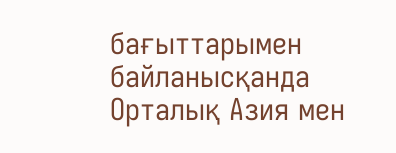бағыттарымен байланысқанда Орталық Азия мен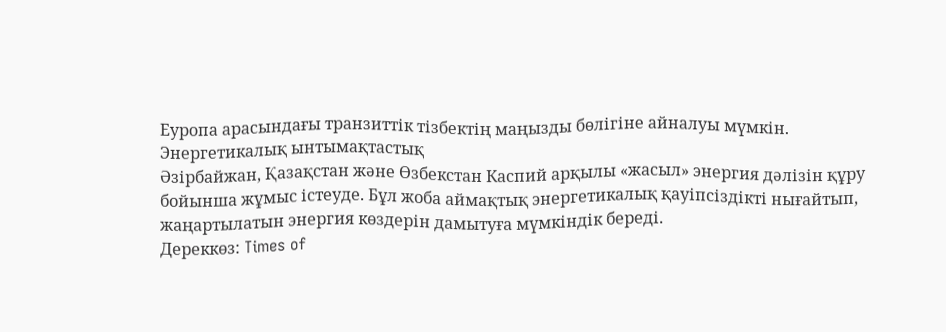Еуропа арасындағы транзиттік тізбектің маңызды бөлігіне айналуы мүмкін.
Энергетикалық ынтымақтастық
Әзірбайжан, Қазақстан және Өзбекстан Каспий арқылы «жасыл» энергия дәлізін құру бойынша жұмыс істеуде. Бұл жоба аймақтық энергетикалық қауіпсіздікті нығайтып, жаңартылатын энергия көздерін дамытуға мүмкіндік береді.
Дереккөз: Times of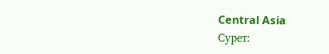Central Asia
Сурет: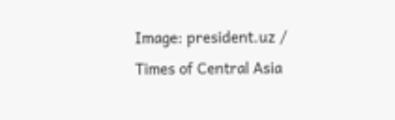Image: president.uz / Times of Central Asia